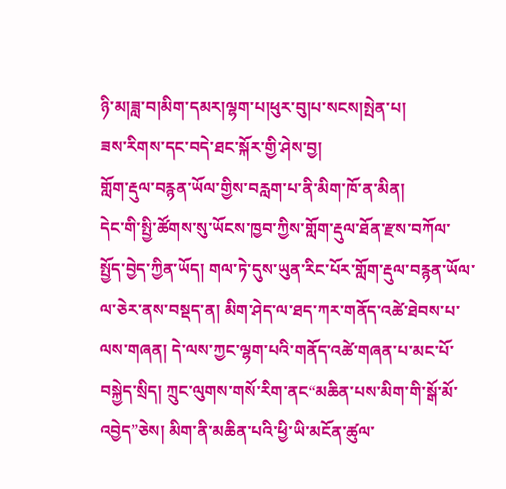ཉི་མ།ཟླ་བ།མིག་དམར།ལྷག་པ།ཕུར་བུ།པ་སངས།སྤེན་པ།
ཟས་རིགས་དང་བདེ་ཐང་སྐོར་གྱི་ཤེས་བྱ།
གློག་རྡུལ་བརྙན་ཡོལ་གྱིས་བརླག་པ་ནི་མིག་ཁོ་ན་མིན།
དེང་གི་སྤྱི་ཚོགས་སུ་ཡོངས་ཁྱབ་ཀྱིས་གློག་རྡུལ་ཐོན་རྫས་བཀོལ་སྤྱོད་བྱེད་ཀྱིན་ཡོད། གལ་ཏེ་དུས་ཡུན་རིང་པོར་གློག་རྡུལ་བརྙན་ཡོལ་ལ་ཅེར་ནས་བསྡད་ན། མིག་ཤེད་ལ་ཐད་ཀར་གནོད་འཚེ་ཐེབས་པ་ལས་གཞན། དེ་ལས་ཀྱང་ལྷག་པའི་གནོད་འཚེ་གཞན་པ་མང་པོ་བསྐྱེད་སྲིད། ཀྲུང་ལུགས་གསོ་རིག་ནང“མཆིན་པས་མིག་གི་སྒོ་མོ་འབྱེད”ཅེས། མིག་ནི་མཆིན་པའི་ཕྱི་ཡི་མངོན་ཚུལ་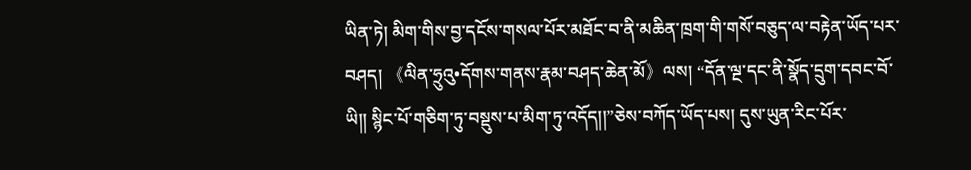ཡིན་ཏེ། མིག་གིས་བྱ་དངོས་གསལ་པོར་མཐོང་བ་ནི་མཆིན་ཁྲག་གི་གསོ་བཅུད་ལ་བརྟེན་ཡོད་པར་བཤད། 《ལིན་ཧྲུའུ•དོགས་གནས་རྣམ་བཤད་ཆེན་མོ》ལས། “དོན་ལྔ་དང་ནི་སྣོད་དྲུག་དབང་བོ་ཡི།། སྙིང་པོ་གཅིག་ཏུ་བསྡུས་པ་མིག་ཏུ་འདོད།།”ཅེས་བཀོད་ཡོད་པས། དུས་ཡུན་རིང་པོར་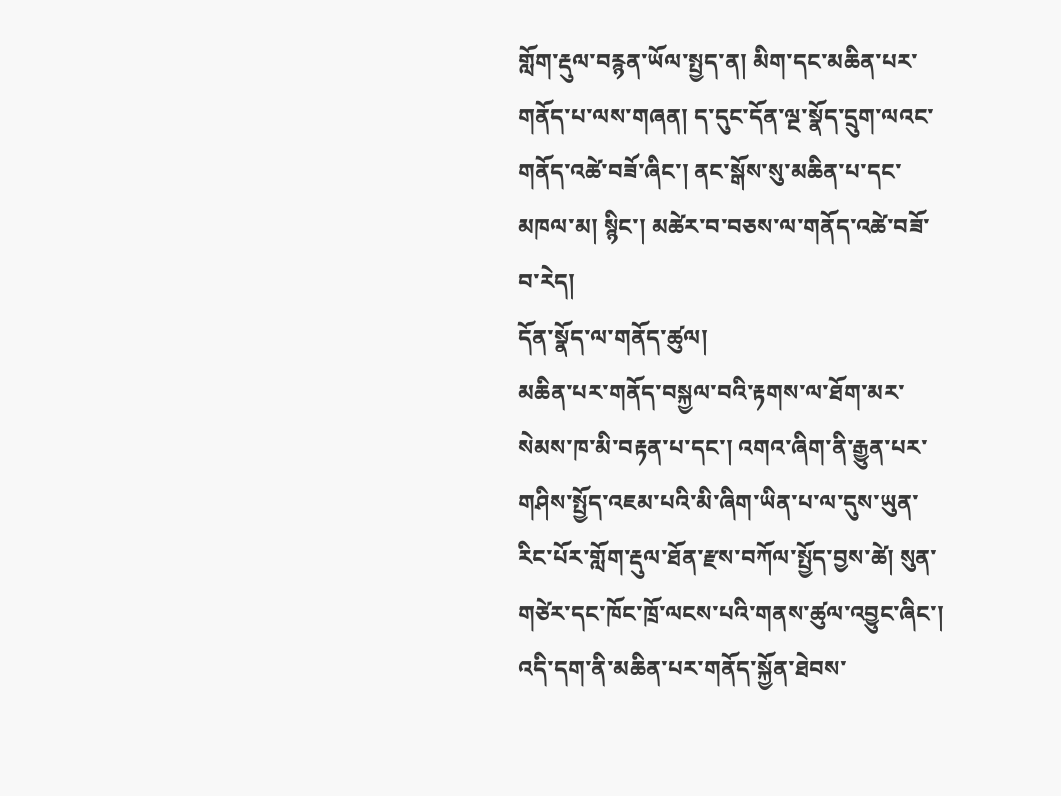གློག་རྡུལ་བརྙན་ཡོལ་སྤྱད་ན། མིག་དང་མཆིན་པར་གནོད་པ་ལས་གཞན། ད་དུང་དོན་ལྔ་སྣོད་དྲུག་ལའང་གནོད་འཚེ་བཟོ་ཞིང་། ནང་སྒོས་སུ་མཆིན་པ་དང་མཁལ་མ། སྙིང་། མཚེར་བ་བཅས་ལ་གནོད་འཚེ་བཟོ་བ་རེད།
དོན་སྣོད་ལ་གནོད་ཚུལ།
མཆིན་པར་གནོད་བསྐྱལ་བའི་རྟགས་ལ་ཐོག་མར་སེམས་ཁ་མི་བརྟན་པ་དང་། འགའ་ཞིག་ནི་རྒྱུན་པར་གཤིས་སྤྱོད་འཇམ་པའི་མི་ཞིག་ཡིན་པ་ལ་དུས་ཡུན་རིང་པོར་གློག་རྡུལ་ཐོན་རྫས་བཀོལ་སྤྱོད་བྱས་ཚེ། སུན་གཙེར་དང་ཁོང་ཁྲོ་ལངས་པའི་གནས་ཚུལ་འབྱུང་ཞིང་། འདི་དག་ནི་མཆིན་པར་གནོད་སྐྱོན་ཐེབས་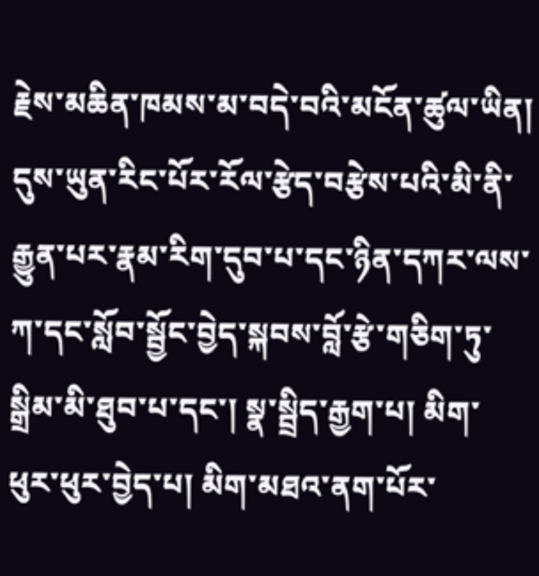རྗེས་མཆིན་ཁམས་མ་བདེ་བའི་མངོན་ཚུལ་ཡིན།
དུས་ཡུན་རིང་པོར་རོལ་རྩེད་བརྩེས་པའི་མི་ནི་རྒྱུན་པར་རྣམ་རིག་དུབ་པ་དང་ཉིན་དཀར་ལས་ཀ་དང་སློབ་སྦྱོང་བྱེད་སྐབས་བློ་རྩེ་གཅིག་ཏུ་སྒྲིམ་མི་ཐུབ་པ་དང་། སྣ་སྦྲིད་རྒྱག་པ། མིག་ཕུར་ཕུར་བྱེད་པ། མིག་མཐའ་ནག་པོར་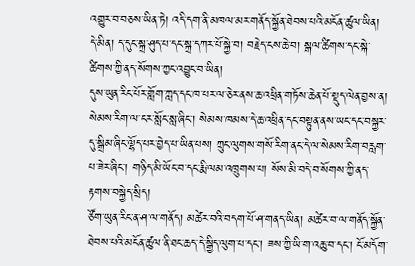འགྱུར་བ་བཅས་ཡིན་ཏེ། འདི་དག་ནི་མཁལ་མར་གནོད་སྐྱོན་ཐེབས་པའི་མངོན་ཚུལ་ཡིན།
དེ་མིན། ད་དུང་སྐྲ་ཤུད་པ་དང་སྐྲ་དཀར་པོ་སྐྱེ་བ། བརྗེད་ངས་ཆེ་བ། སྒལ་ཚིགས་དང་སྐེ་ཚིགས་ཀྱི་ནད་སོགས་ཀྱང་འབྱུང་བ་ཡིན།
དུས་ཡུན་རིང་པོར་གློག་ཀླད་དང་ཁ་པར་ལ་ཅེར་ནས་ཆ་འཕྲིན་གཏོས་ཆེན་པོ་སྡུད་ལེན་བྱས་ན། སེམས་རིག་ལ་ངར་སློང་སླ་ཞིང་། སེམས་ཁམས་དེ་ཆ་འཕྲིན་དང་བསྟུན་ནས་ཡང་དང་བསྐྱར་དུ་སྒྲིམ་ཞིང་ལྷོད་པར་བྱེད་པ་ཡིན་པས། ཀྲུང་ལུགས་གསོ་རིག་ནང་དེ་ལ་སེམས་རིག་བརླག་པ་ཟེར་ཞིང་། གཉིད་མི་ཡོང་བ་དང་རྨི་ལམ་འཁྲུགས་པ། སོས་མི་བདེ་བ་སོགས་ཀྱི་ནད་རྟགས་བསྐྱེད་སྲིད།
ཙོག་ཡུན་རིང་ན་ཤ་ལ་གནོད། མཚེར་བའི་བདག་པོ་ཤ་གནད་ཡིན། མཚེར་བ་ལ་གནོད་སྐྱོན་ཐེབས་པའི་མངོན་ཚུལ་ནི་ཐང་ཆད་དེ་སྒྱིད་ལུག་པ་དང་། ཟས་ཀྱི་ཡི་ག་འཆུ་བ་དང་། ངོ་མདོག་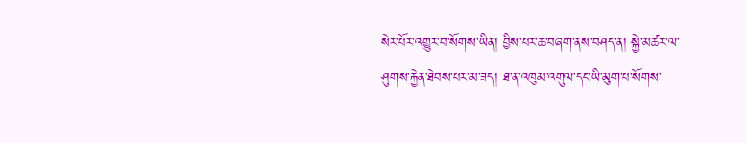སེར་པོར་འགྱུར་བ་སོགས་ཡིན། བྱིས་པར་ཆ་བཞག་ནས་བཤད་ན། སྐྱེ་མཚར་ལ་ཤུགས་རྐྱེན་ཐེབས་པར་མ་ཟད། ཐ་ན་འཁུམ་འགུལ་དང་ཡི་མུག་པ་སོགས་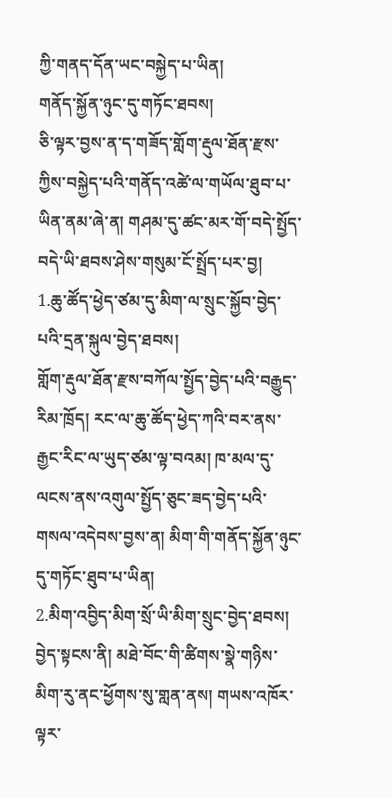ཀྱི་གནད་དོན་ཡང་བསྐྱེད་པ་ཡིན།
གནོད་སྐྱོན་ཉུང་དུ་གཏོང་ཐབས།
ཅི་ལྟར་བྱས་ན་ད་གཟོད་གློག་རྡུལ་ཐོན་རྫས་ཀྱིས་བསྐྱེད་པའི་གནོད་འཚེ་ལ་གཡོལ་ཐུབ་པ་ཡིན་ནམ་ཞེ་ན། གཤམ་དུ་ཚང་མར་གོ་བདེ་སྤྱོད་བདེ་ཡི་ཐབས་ཤེས་གསུམ་ངོ་སྤྲོད་པར་བྱ།
1.ཆུ་ཚོད་ཕྱེད་ཙམ་དུ་མིག་ལ་སྲུང་སྐྱོབ་བྱེད་པའི་དྲན་སྐུལ་བྱེད་ཐབས།
གློག་རྡུལ་ཐོན་རྫས་བཀོལ་སྤྱོད་བྱེད་པའི་བརྒྱུད་རིམ་ཁྲོད། རང་ལ་ཆུ་ཚོད་ཕྱེད་ཀའི་བར་ནས་རྒྱང་རིང་ལ་ཡུད་ཙམ་ལྟ་བའམ། ཁ་མལ་དུ་ལངས་ནས་འགུལ་སྤྱོད་ཅུང་ཟད་བྱེད་པའི་གསལ་འདེབས་བྱས་ན། མིག་གི་གནོད་སྐྱོན་ཉུང་དུ་གཏོང་ཐུབ་པ་ཡིན།
2.མིག་འབྱིད་མིག་སྲོ་ཡི་མིག་སྲུང་བྱེད་ཐབས།
བྱེད་སྟངས་ནི། མཐེ་བོང་གི་ཚིགས་སྣེ་གཉིས་མིག་རུ་ནང་ཕྱོགས་སུ་གླན་ནས། གཡས་འཁོར་ལྟར་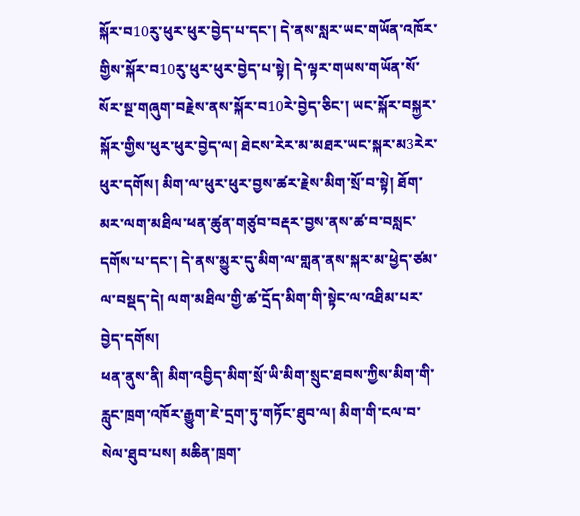སྐོར་བ10རུ་ཕུར་ཕུར་བྱེད་པ་དང་། དེ་ནས་སླར་ཡང་གཡོན་འཁོར་གྱིས་སྐོར་བ10རུ་ཕུར་ཕུར་བྱེད་པ་སྟེ། དེ་ལྟར་གཡས་གཡོན་སོ་སོར་སྔ་གཞུག་བརྗེས་ནས་སྐོར་བ10རེ་བྱེད་ཅིང་། ཡང་སྐོར་བསྐྱར་སྐོར་གྱིས་ཕུར་ཕུར་བྱེད་ལ། ཐེངས་རེར་མ་མཐར་ཡང་སྐར་མ3རེར་ཕུར་དགོས། མིག་ལ་ཕུར་ཕུར་བྱས་ཚར་རྗེས་མིག་སྲོ་བ་སྟེ། ཐོག་མར་ལག་མཐིལ་ཕན་ཚུན་གཙུབ་བརྡར་བྱས་ནས་ཚ་བ་བསླང་དགོས་པ་དང་། དེ་ནས་མྱུར་དུ་མིག་ལ་གླན་ནས་སྐར་མ་ཕྱེད་ཙམ་ལ་བསྡད་དེ། ལག་མཐིལ་གྱི་ཚ་དྲོད་མིག་གི་སྟེང་ལ་འཐིམ་པར་བྱེད་དགོས།
ཕན་ནུས་ནི། མིག་འབྱིད་མིག་སྲོ་ཡི་མིག་སྲུང་ཐབས་ཀྱིས་མིག་གི་རླུང་ཁྲག་འཁོར་རྒྱུག་ཇེ་དྲག་ཏུ་གཏོང་ཐུབ་ལ། མིག་གི་ངལ་བ་སེལ་ཐུབ་པས། མཆིན་ཁྲག་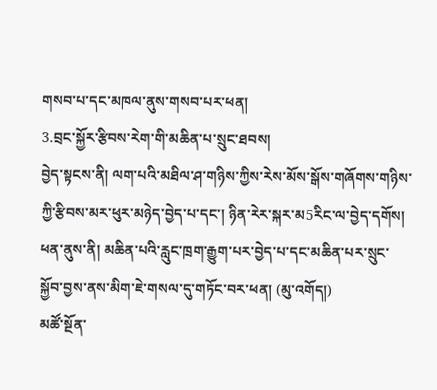གསབ་པ་དང་མཁལ་ནུས་གསབ་པར་ཕན།
3.བྲང་སྐྱོར་རྩིབས་རེག་གི་མཆིན་པ་སྲུང་ཐབས།
བྱེད་སྟངས་ནི། ལག་པའི་མཐིལ་ཤ་གཉིས་ཀྱིས་རེས་མོས་སྒོས་གཞོགས་གཉིས་ཀྱི་རྩིབས་མར་ཕུར་མཉེད་བྱེད་པ་དང་། ཉིན་རེར་སྐར་མ5རིང་ལ་བྱེད་དགོས།
ཕན་ནུས་ནི། མཆིན་པའི་རླུང་ཁྲག་རྒྱུག་པར་བྱེད་པ་དང་མཆིན་པར་སྲུང་སྐྱོབ་བྱས་ནས་མིག་ཇེ་གསལ་དུ་གཏོང་བར་ཕན། (མུ་འགོད།)
མཚོ་སྔོན་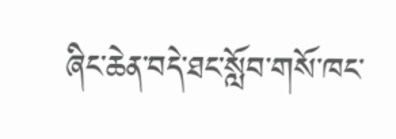ཞིང་ཆེན་བདེ་ཐང་སློབ་གསོ་ཁང་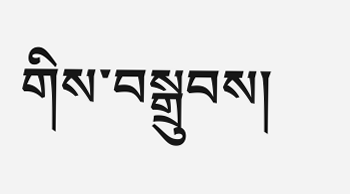གིས་བསྒྲུབས།